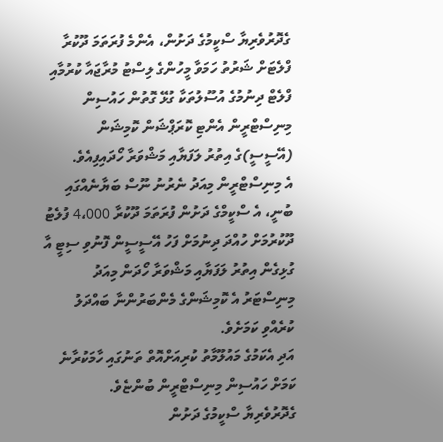ގެދޮރުވެރިޔާ ސްކީމުގެ ދަށުން، އެންމެ ފުރަތަމަ ދޫކުރާ ފްލެޓަށް ޝަރުތު ހަމަވާ މީހުންގެ ލިސްޓު މުރާޖައާ ކުރުމާއި ފްލެޓް ދިނުމުގެ އުސޫލުތަކާ ގުޅޭ ގޮތުން ހައުސިން މިނިސްޓްރީން އެންޓި ކޮރަޕްޝަން ކޮމިޝަން (އޭސީސީ)ގެ އިތުރު ލަފަޔާއި މަޝްވަރާ ހޯދައިފިއެވެ.
އެ މިނިސްޓްރީން މިއަދު ނެރުނު ނޫސް ބަޔާނެއްގައި ބުނީ، އެ ސްކީމްގެ ދަށުން ފުރަތަމަ ދޫކުރާ 4،000 ފުލެޓު ދޫކުރުމަށް ހުއްދަ ދިނުމަށް ފަހު އޭސީސީން ފޮނުވި ސިޓީ އާ ގުޅިގެން އިތުރު ލަފަޔާއި މަޝްވަރާ ހޯދަން މިއަދު މިނިސްޓަރު އެ ކޮމިޝަންގެ މެންބަރުންނާ ބައްދަލު ކުރެއްވި ކަމަށެވެ.
އަދި އެކަމުގެ މައުލޫމާތު ކުރިއަށްއޮތް ތަނުގައި ހާމަކުރާނެ ކަމަށް ހައުސިން މިނިސްޓްރީން ބުންޏެވެ.
ގެދޮރުވެރިޔާ ސްކީމުގެ ދަށުން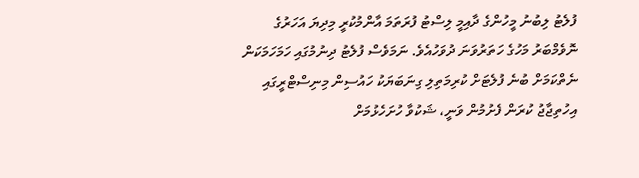ފުލެޓު ލިބުނު މީހުންގެ ދާއިމީ ލިސްޓު ފުރަތަމަ އާންމުކުރީ މިދިޔަ އަހަރުގެ ނޮވެމްބަރު މަހުގެ ހަތަރުވަނަ ދުވަހުއެވެ. ނަމަވެސް ފުލެޓު ދިނުމުގައި ހަމަހަމަކަން ނެތްކަމަށް ބުނެ ފުލެޓަށް ކުރިމަތިލި ގިނަބަޔަކު ހައުސިން މިނިސްޓްރީގައި އިހުތިޖާޖު ކުރަން ފެށުމުން ވަނީ، ޝަކުވާ ހުށަހެޅުމަށް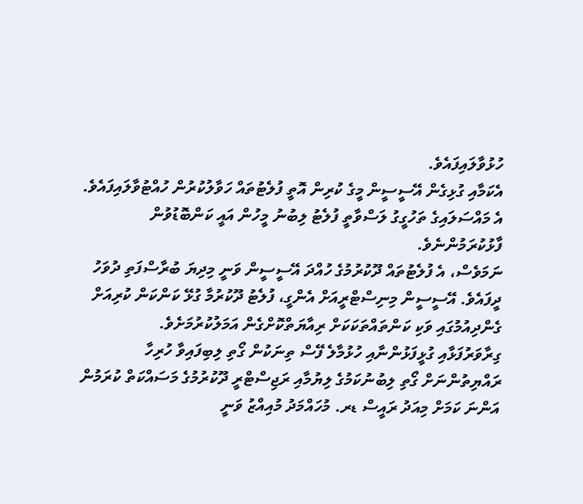ހުޅުވާލައިފައެވެ.
އެކަމާއި ގުޅިގެން އޭސީސީން މީގެ ކުރިން އޮތީ ފުލެޓުތައް ހަވާލުކުރުން ހުއްޓުވާލައިފައެވެ. އެ މައްސަލައިގެ ތަހުގީގު ލަސްވާތީ ފުލެޓު ލިބުނު މީހުން އައީ ކަންބޮޑުވުން ފާޅުކުރަމުންނެވެ.
ނަމަވެސް، އެ ފުލެޓުތައް ދޫކުރުމުގެ ހުއްދަ އޭސީސީން ވަނީ މިދިޔަ ބުރާސްފަތި ދުވަހު ދީފައެވެ. އޭސީސީން މިނިސްޓްރީއަށް އެންގީ، ފުލެޓު ދޫކުރުމާ ގުޅޭ ކަންކަން ކުރިއަށް ގެންދިއުމުގައި ވަކި ކަންތައްތަކަކަށް ރިއާޔަތްކޮށްގެން އަމަލުކުރުމަށެވެ.
ގިރާވަރުފަޅާއި ގުޅީފަޅުންނާއި ހުޅުމާލެ ފޭސް ތިނަކުން ގޯތި ލިބިފައިވާ ހުރިހާ ރައްޔިތުންނަށް ގޯތި ލިބުނުކަމުގެ ލިޔުމާއި ރަޖިސްޓްރީ ދޫކުރުމުގެ މަސައްކަތް ކުރަމުން އަންނަ ކަމަށް މިއަދު ރައީސް ޑރ. މުހައްމަދު މުއިއްޒު ވަނީ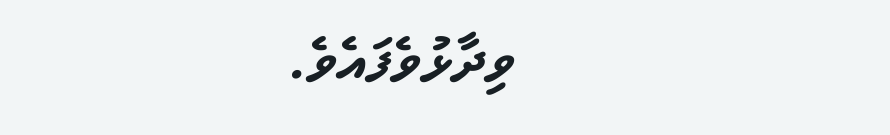ވިދާޅުވެފައެވެ.